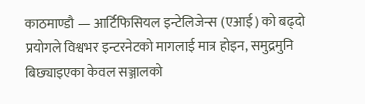काठमाण्डौ — आर्टिफिसियल इन्टेलिजेन्स (एआई) को बढ्दो प्रयोगले विश्वभर इन्टरनेटको मागलाई मात्र होइन, समुद्रमुनि बिछ्याइएका केवल सञ्जालको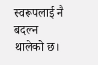स्वरूपलाई नै बदल्न थालेको छ।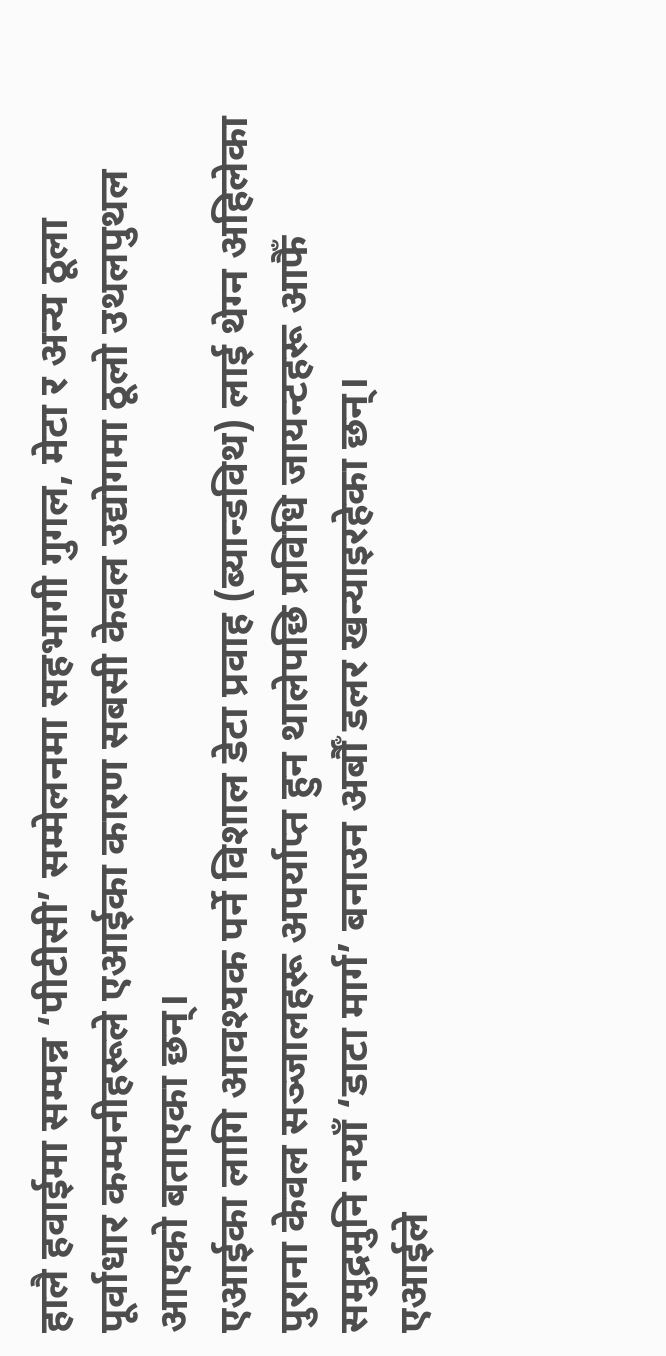हालै हवाईमा सम्पन्न ‘पीटीसी’ सम्मेलनमा सहभागी गुगल, मेटा र अन्य ठूला पूर्वाधार कम्पनीहरूले एआईका कारण सबसी केवल उद्योगमा ठूलो उथलपुथल आएको बताएका छन्।
एआईका लागि आवश्यक पर्ने विशाल डेटा प्रवाह (ब्यान्डविथ) लाई थेग्न अहिलेका पुराना केवल सञ्जालहरू अपर्याप्त हुन थालेपछि प्रविधि जायन्टहरू आफैँ समुद्रमुनि नयाँ ‘डाटा मार्ग’ बनाउन अर्बौँ डलर खन्याइरहेका छन्।
एआईले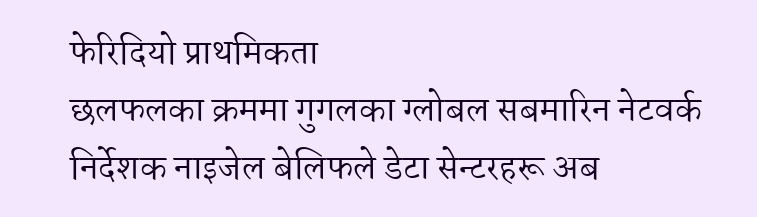फेरिदियो प्राथमिकता
छलफलका क्रममा गुगलका ग्लोबल सबमारिन नेटवर्क निर्देशक नाइजेल बेलिफले डेटा सेन्टरहरू अब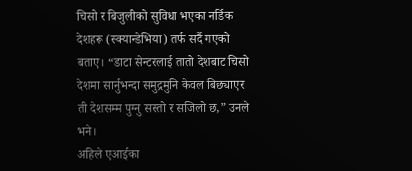चिसो र बिजुलीको सुविधा भएका नर्डिक देशहरू (स्क्यान्डेभिया) तर्फ सर्दै गएको बताए। “डाटा सेन्टरलाई तातो देशबाट चिसो देशमा सार्नुभन्दा समुद्रमुनि केवल बिछ्याएर ती देशसम्म पुग्नु सस्तो र सजिलो छ,” उनले भने।
अहिले एआईका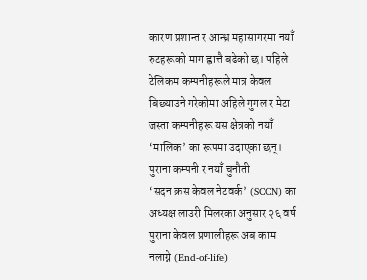कारण प्रशान्त र आन्ध्र महासागरमा नयाँ रुटहरूको माग ह्वात्तै बढेको छ। पहिले टेलिकम कम्पनीहरूले मात्र केवल बिछ्याउने गरेकोमा अहिले गुगल र मेटा जस्ता कम्पनीहरू यस क्षेत्रको नयाँ ‘मालिक’ का रूपमा उदाएका छन्।
पुराना कम्पनी र नयाँ चुनौती
‘सदन क्रस केवल नेटवर्क’ (SCCN) का अध्यक्ष लाउरी मिलरका अनुसार २६ वर्ष पुराना केवल प्रणालीहरू अब काम नलाग्ने (End-of-life)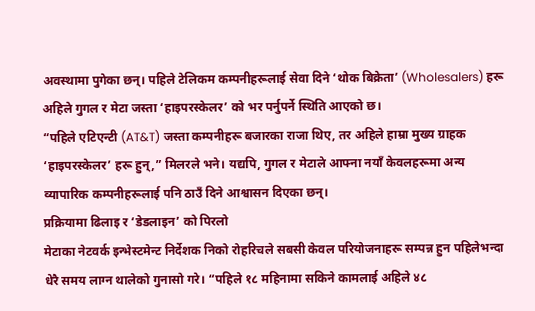अवस्थामा पुगेका छन्। पहिले टेलिकम कम्पनीहरूलाई सेवा दिने ‘थोक बिक्रेता’ (Wholesalers) हरू अहिले गुगल र मेटा जस्ता ‘हाइपरस्केलर’ को भर पर्नुपर्ने स्थिति आएको छ।
“पहिले एटिएन्टी (AT&T) जस्ता कम्पनीहरू बजारका राजा थिए, तर अहिले हाम्रा मुख्य ग्राहक ‘हाइपरस्केलर’ हरू हुन्,” मिलरले भने। यद्यपि, गुगल र मेटाले आफ्ना नयाँ केवलहरूमा अन्य व्यापारिक कम्पनीहरूलाई पनि ठाउँ दिने आश्वासन दिएका छन्।
प्रक्रियामा ढिलाइ र ‘डेडलाइन’ को पिरलो
मेटाका नेटवर्क इन्भेस्टमेन्ट निर्देशक निको रोहरिचले सबसी केवल परियोजनाहरू सम्पन्न हुन पहिलेभन्दा धेरै समय लाग्न थालेको गुनासो गरे। “पहिले १८ महिनामा सकिने कामलाई अहिले ४८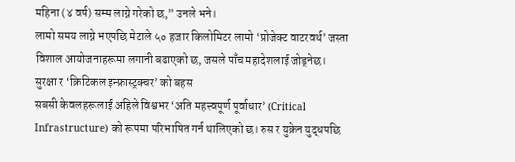महिना (४ वर्ष) सम्म लाग्ने गरेको छ,” उनले भने।
लामो समय लाग्ने भएपछि मेटाले ५० हजार किलोमिटर लामो ‘प्रोजेक्ट वाटरवर्थ’ जस्ता विशाल आयोजनाहरूमा लगानी बढाएको छ, जसले पाँच महादेशलाई जोड्नेछ।
सुरक्षा र ‘क्रिटिकल इन्फ्रास्ट्रक्चर’ को बहस
सबसी केवलहरूलाई अहिले विश्वभर ‘अति महत्त्वपूर्ण पूर्वाधार’ (Critical Infrastructure) को रूपमा परिभाषित गर्न थालिएको छ। रुस र युक्रेन युद्धपछि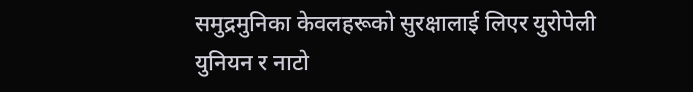समुद्रमुनिका केवलहरूको सुरक्षालाई लिएर युरोपेली युनियन र नाटो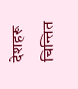देशहरू चिन्तित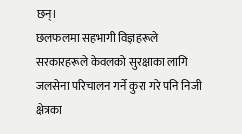छन्।
छलफलमा सहभागी विज्ञहरूले सरकारहरूले केवलको सुरक्षाका लागि जलसेना परिचालन गर्ने कुरा गरे पनि निजी क्षेत्रका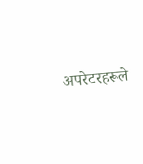अपरेटरहरूले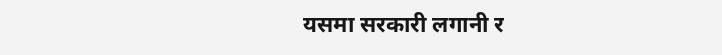यसमा सरकारी लगानी र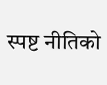स्पष्ट नीतिको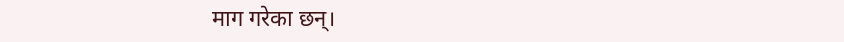माग गरेका छन्।